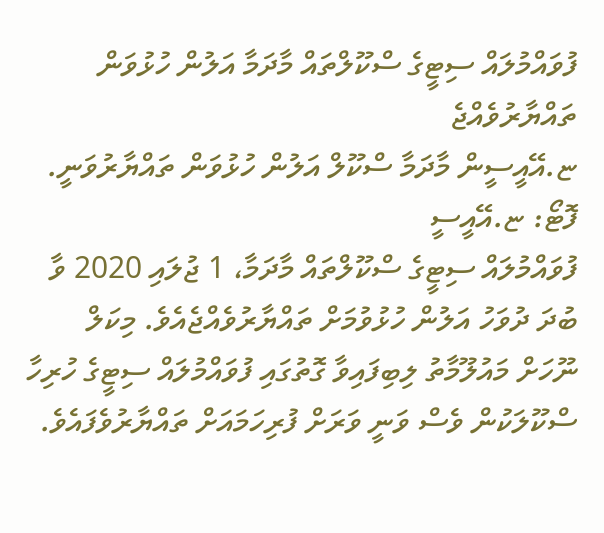ފުވައްމުލައް ސިޓީގެ ސްކޫލްތައް މާދަމާ އަލުން ހުޅުވަން ތައްޔާރުވެއްޖެ
ޏ.އޭއީސީން މާދަމާ ސްކޫލް އަލުން ހުޅުވަން ތައްޔާރުވަނީ. ފޮޓޯ: ޏ.އޭއީސީ
ފުވައްމުލައް ސިޓީގެ ސްކޫލްތައް މާދަމާ، 1 ޖުލައި 2020 ވާ ބުދަ ދުވަހު އަލުން ހުޅުވުމަށް ތައްޔާރުވެއްޖެއެވެ. މިކަލް ނޫހަށް މައުލޫމާތު ލިބިފައިވާ ގޮތުގައި ފުވައްމުލައް ސިޓީގެ ހުރިހާ ސްކޫލަކުން ވެސް ވަނީ ވަރަށް ފުރިހަމައަށް ތައްޔާރުވެފައެވެ.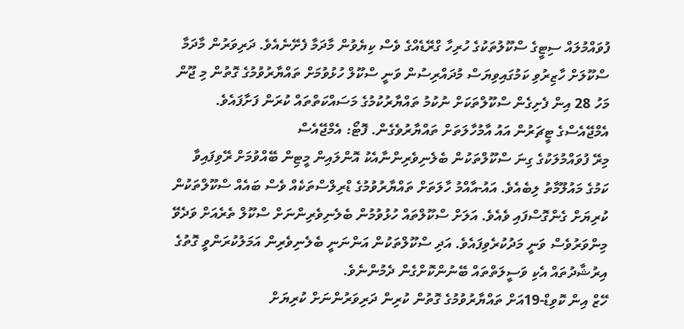ފުވައްމުލައް ސިޓީގެ ސްކޫލުތަކުގެ ހުރިހާ ގްރޭޑެއްގެ ވެސް ކިޔެވުން މާދަމާ ފެށޭނެއެވެ. ދަރިވަރުން މާދަމާ ސްކޫލަށް ހާޒިރުވި ކަމުގައިވިޔަސް މުދައްރިސުން ވަނީ ސްކޫލް ހުޅުވުމަށް ތައްޔާރުވުމުގެ ގޮތުން މި ޖޫން މަހު 28 އިން ފެށިގެން ސްކޫލްތަކަށް ނުކުމު ތައްޔާރުކުމުގެ މަސައްކަތްތައް ކުރަން ފަށާފައެވެ.
އެމްޖޭއެސްގެ ޓީޗަރުން އައު އާމުހާލަތަށް ތައްޔާރުވެގެން. ފޮޓޯ: އެމްޖޭއެސް
މިރޭ ފުވައްމުލަކުގެ ގިނަ ސްކޫލްތަކުން ބެލެނިވެރިންނާއެކު އޮންލައިން މީޓިން ބޭއްވުމަށް ރޭވިފައިވާ ކަމުގެ މައުލޫމާތު ލިބެއެވެ. އައު-އާއްމު ހާލަތަށް ތައްޔާރުވުމުގެ ޑްރިލްސްތަކެއް ވެސް ބައެއް ސްކޫލްތަކުން ކުރިޔަށް ގެންގޮސްފައި ވެއެވެ. އަލަށް ސްކޫލްތައް ހުޅުވުމުން ބެލެނިވެރިންނަށް ސްކޫލް ތެރެއަށް ވަދެވޭ މިންވަރުވެސް ވަނީ މަދުކުރެވިފައެވެ. އަދި ސްކޫލްތަކުން އަންނަނީ ބެލެނިވެރިން އަމަލުކުރަންވީ ގޮތުގެ އިރުޝާދުތައް އެކި ވަސީލަތްތައް ބޭނުންކޮށްގެން ދެމުންނެވެ.
ހޭޒް އިން ކޮވިޑް-19އަށް ތައްޔާރުވުމުގެ ގޮތުން ކުރިން ދަރިވަރުންނަށް ކުރިޔަށް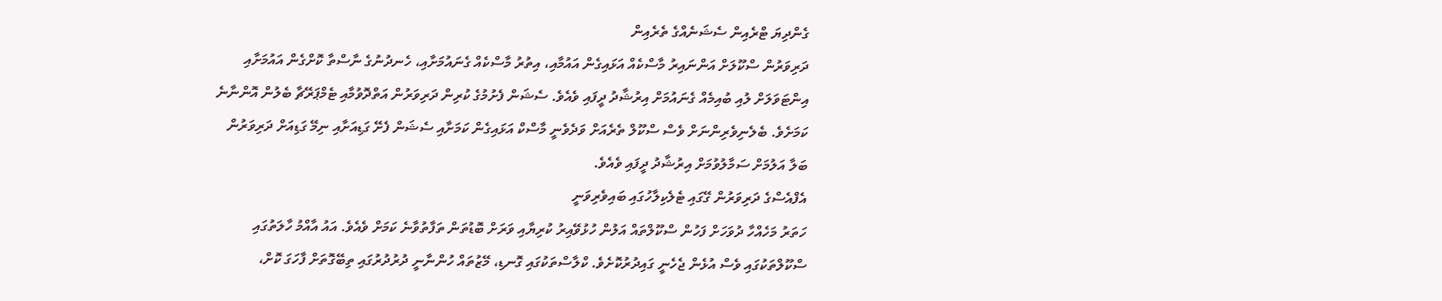ގެންދިޔަ ޓްރެއިން ސެޝަނެއްގެ ތެރެއިން
ދަރިވަރުން ސްކޫލަށް އަންނައިރު މާސްކެއް އަޅައިގެން އައުމާއި، އިތުރު މާސްކެއް ގެނައުމަށާއި، ހެނދުނުގެ ނާސްތާ ކޮށްގެން އައުމަށާއި އިންޓަވަލަށް ލުއި ބުއިމެއް ގެނައުމަށް އިރުޝާދު ދީފައި ވެއެވެ. ސެޝަން ފެށުމުގެ ކުރިން ދަރިވަރުން އަތްދޮވުމާއި ޓެމްޕަރޭޗާ ބެލުން އޮންނާނެ ކަމަށެވެ. ބެލެނިވެރިންނަށް ވެސް ސްކޫލް ތެރެއަށް ވަދެވެނީ މާސްކް އަޅައިގެން ކަމަށާއި ސެޝަން ފެށޭ ގަޑިއަށާއި ނިމޭ ގަޑިއަށް ދަރިވަރުން ބަލާ އަލުމަށް ސަމާލުވުމަށް އިރުޝާދު ދީފައި ވެއެވެ.
އެފްއެސްގެ ދަރިވަރުން ގޭގައި ޓެލެކިލާހުގައި ބައިވެރިވަނީ
ހަތަރު މަހެއްހާ ދުވަހަށް ފަހުން ސްކޫލްތައް އަލުން ހުޅުވޭއިރު ކުރިޔާއި ވަރަށް ބޮޑުތަން ތަފާތުވާނެ ކަމަށް ވެއެވެ. އައު އާއްމު ހާލަތުގައި ސްކޫލްތަކުގައި ވެސް އުޅެން ޖެހެނީ ގައިދުރުކޮށެވެ. ކްލާސްތަކުގައި ގޮނޑި، މޭޒުތައް ހުންނާނީ ދުރުދުރުގައި ތިބޭގޮތަށް ފާހަގަ ކޮށް،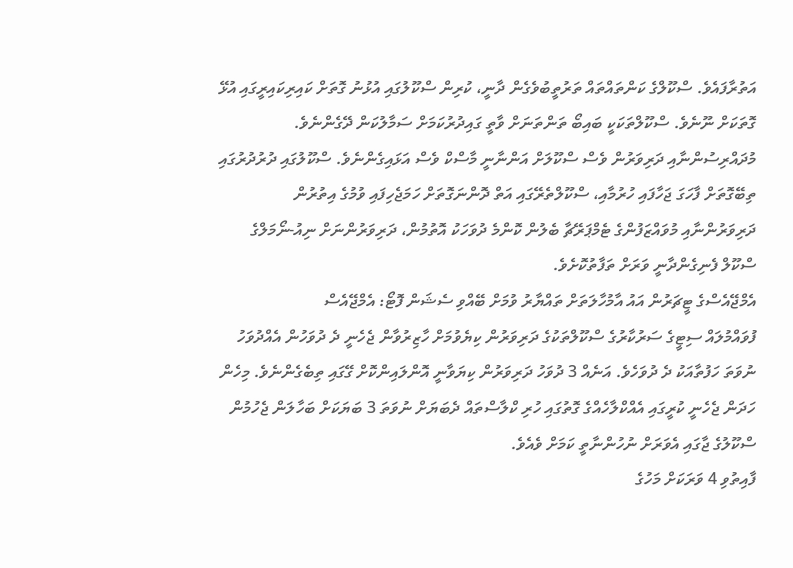އަތުރާފައެވެ. ސްކޫލްގެ ކަންތައްތައް ތަރުތީބުވެގެން ދާނީ، ކުރިން ސްކޫލުގައި އުޅުނު ގޮތަށް ކައިރިކައިރީގައި އުޅޭ ގޮތަކަށް ނޫނެވެ. ސްކޫލްތަކަކީ ބައިބޯ ތަންތަނަށް ވާތީ ގައިދުރުކަމަށް ސަމާލުކަން ދޭގެންނެވެ.
މުދައްރިސުންނާއި ދަރިވަރުން ވެސް ސްކޫލަށް އަންނާނީ މާސްކް ވެސް އަޅައިގެންނެވެ. ސްކޫލުގައި ދުރުދުރުގައި ތިބޭގޮތަށް ފާހަގަ ޖަހާފައި ހުރުމާއި، ސްކޫލްތެރޭގައި އަތް ދޮންނަގޮތަށް ހަމަޖެހިފައި ވުމުގެ އިތުރުން ދަރިވަރުންނާއި މުވައްޒަފުންގެ ޓެމްޕަރޭޗާ ބެލުން ކޮންމެ ދުވަހަކު އޮތުމުން، ދަރިވަރުންނަށް ނިއު-ނޯމަލްގެ ސްކޫލް ފެނިގެންދާނީ ވަރަށް ތަފާތުކޮށެވެ.
އެމްޖޭއެސްގެ ޓީޗަރުން އައު އާމުހާލަތަށް ތައްޔާރު ވުމަށް ބޭއްވި ސެޝަން ފޮޓޯ: އެމްޖޭއެސް
ފުވައްމުލައް ސިޓީގެ ސަރުކާރުގެ ސްކޫލްތަކުގެ ދަރިވަރުން ކިޔެވުމަށް ހާޒިރުވާން ޖެހެނީ ދެ ދުވަހުން އެއްދުވަހު ނުވަތަ ހަފުތާއަކު ދެ ދުވަހެވެ. އަނެއް 3 ދުވަހު ދަރިވަރުން ކިޔަވާނީ އޮންލައިންކޮށް ގޭގައި ތިބެގެންނެވެ. މިހެން ހަދަން ޖެހެނީ ކުރީގައި އެއްކްލާހެއްގެ ގޮތުގައި ހުރި ކްލާސްތައް ދެބަޔަށް ނުވަތަ 3 ބަޔަކަށް ބަހާލަން ޖެހުމުން ސްކޫލުގެ ޖާގައި އެވަރަށް ނުހުންނާތީ ކަމަށް ވެއެވެ.
ފާއިތުވި 4 ވަރަކަށް މަހުގެ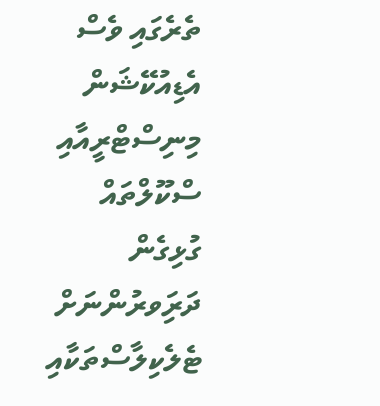ތެރެގައި ވެސް އެޑިއުކޭޝަން މިނިސްޓްރީއާއި ސްކޫލްތައް ގުޅިގެން ދަރިަވރުންނަށް ޓެލެކިލާސްތަކާއި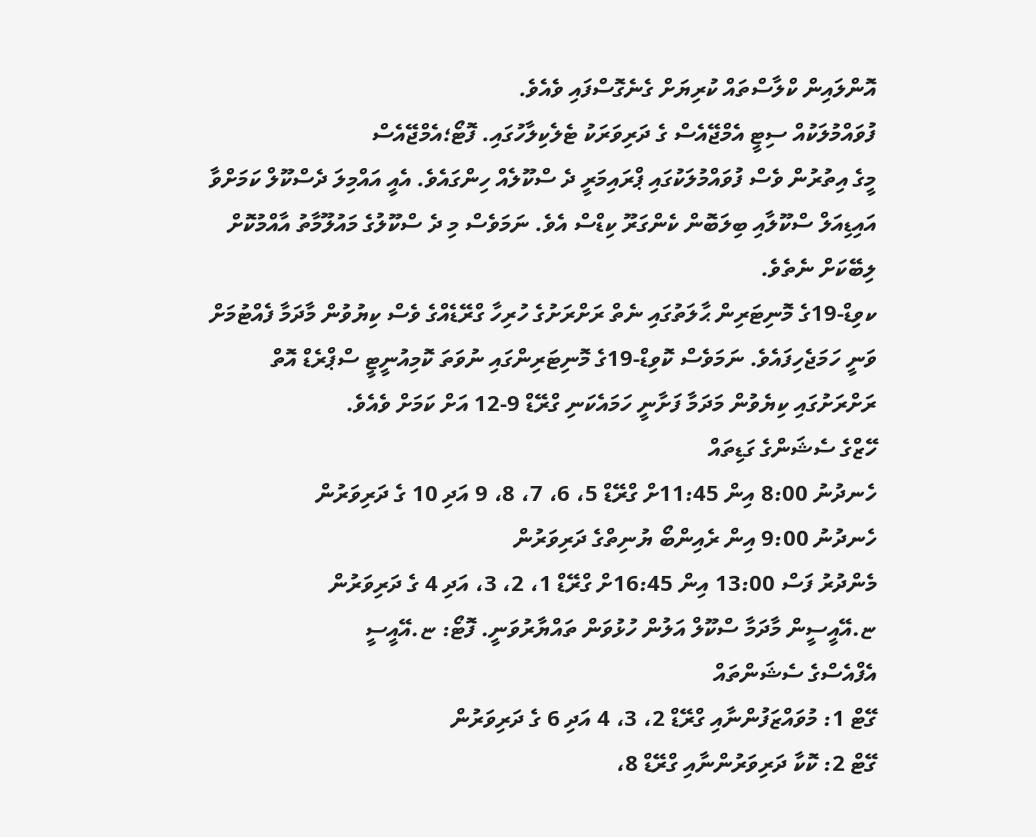އޮންލައިން ކްލާސްތައް ކުރިޔަށް ގެނެގޮސްފައި ވެއެވެ.
ފުވައްމުލަކުއް ސިޓީ އެމްޖޭއެސް ގެ ދަރިވަރަކު ޓެލެކިލާހުގައި. ފޮޓޯ؛އެމްޖޭއެސް
މީގެ އިތުރުން ވެސް ފުވައްމުލަކުގައި ޕްރައިމަރީ ދެ ސްކޫލެއް ހިންގައެވެ. އެއީ އައްމިލަ ދެސްކޫލް ކަމަށްވާ އައިޑިއަލް ސްކޫލާއި ބިލަބޮން ކެންގަރޫ ކިޑްސް އެވެ. ނަމަވެސް މި ދެ ސްކޫލުގެ މައުލޫމާތު އާއްމުކޮށް ލިބޭކަށް ނެތެވެ.
ކވިޑް-19ގެ މޮނިޓަރިން ޙާލަތުގައި ނެތް ރަށްރަށުގެ ހުރިހާ ގްރޭޑެއްގެ ވެސް ކިޔުވުން މާދަމާ ފެއްޓުމަށް ވަނީ ހަމަޖެހިފައެވެ. ނަމަވެސް ކޮވިޑް-19ގެ މޮނިޓަރިންގައި ނުވަތަ ކޮމިއުނީޓީ ސްޕްރެޑް އޮތް ރަށްރަށުގައި ކިޔެވުން މަދަމާ ފަށާނީ ހަމައެކަނި ގްރޭޑް 9-12 އަށް ކަމަށް ވެއެވެ.
ހޭޒްގެ ސެޝަންގެ ގަޑިތައް
ހެނދުނު 8:00 އިން 11:45ށް ގްރޭޑް 5، 6، 7، 8، 9 އަދި 10 ގެ ދަރިވަރުން
ހެނދުނު 9:00 އިން ރެއިންބޯ ޔުނިތްގެ ދަރިވަރުން
މެންދުރު ފަސް 13:00 އިން 16:45ށް ގްރޭޑް 1، 2، 3، އަދި 4 ގެ ދަރިވަރުން
ޏ.އޭއީސީން މާދަމާ ސްކޫލް އަލުން ހުޅުވަން ތައްޔާރުވަނީ. ފޮޓޯ: ޏ.އޭއީސީ
އެފްއެސްގެ ސެޝަންތައް
ގޭޓް 1: މުވައްޒަފުންނާއި ގްރޭޑް 2، 3، 4 އަދި 6 ގެ ދަރިވަރުން
ގޭޓް 2: ކޮކާ ދަރިވަރުންނާއި ގްރޭޑް 8،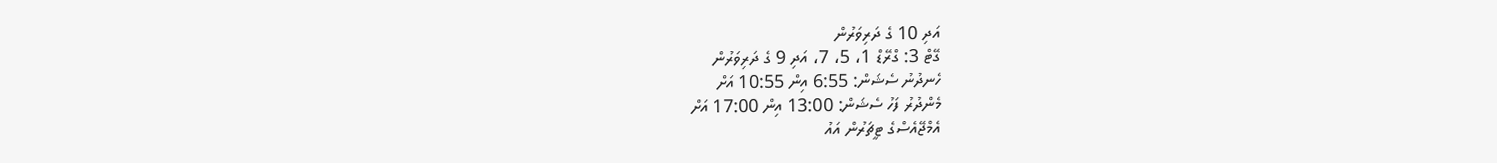އަދި 10 ގެ ދަރިވަރުން
ގޭޓް 3: ގްރޭޑް 1، 5، 7، އަދި 9 ގެ ދަރިވަރުން
ހެނދުނު ސެޝަން: 6:55 އިން 10:55 އަށް
މެންދުރު ފަހު ސެޝަން: 13:00 އިން 17:00 އަށް
އެމްޖޭއެސްގެ ޓީޗަރުން އައު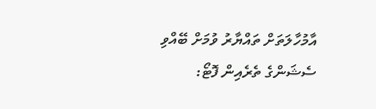އާމުހާލަތަށް ތައްޔާރު ވުމަށް ބޭއްވި ސެޝަންގެ ތެރެއިން ފޮޓޯ: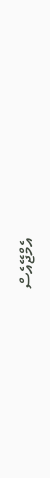އެމްޖޭއެސް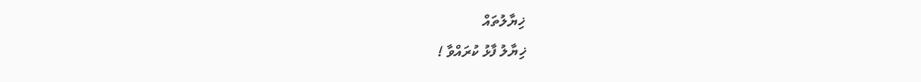ޚިޔާލުތައް
ޚިޔާލު ފާޅު ކުރައްވާ !